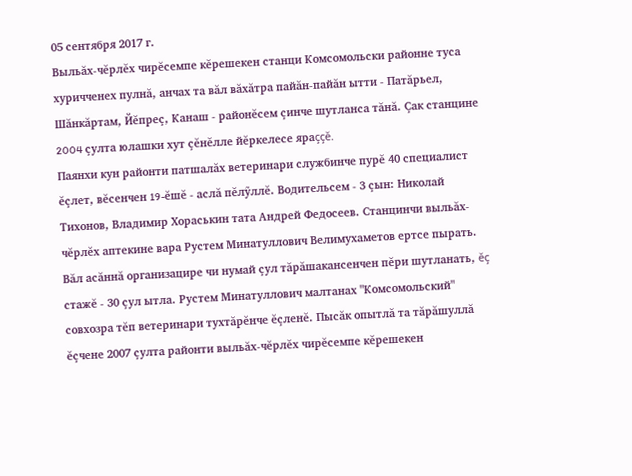05 сентября 2017 г.
Выльăх-чĕрлĕх чирĕсемпе кĕрешекен станци Комсомольски районне туса хуричченех пулнă, анчах та вăл вăхăтра пайăн-пайăн ытти - Патăрьел, Шăнкăртам, Йĕпреç, Канаш - районĕсем çинче шутланса тăнă. Çак станцине 2004 çулта юлашки хут çĕнĕлле йĕркелесе яраççĕ.
Паянхи кун районти патшалăх ветеринари службинче пурĕ 40 специалист ĕçлет, вĕсенчен 19-ĕшĕ - аслă пĕлỹллĕ. Водительсем - 3 çын: Николай Тихонов, Владимир Хораськин тата Андрей Федосеев. Станцинчи выльăх-чĕрлĕх аптекине вара Рустем Минатуллович Велимухаметов ертсе пырать. Вăл асăннă организацире чи нумай çул тăрăшакансенчен пĕри шутланать, ĕç стажĕ - 30 çул ытла. Рустем Минатуллович малтанах "Комсомольский" совхозра тĕп ветеринари тухтăрĕнче ĕçленĕ. Пысăк опытлă та тăрăшуллă ĕçчене 2007 çулта районти выльăх-чĕрлĕх чирĕсемпе кĕрешекен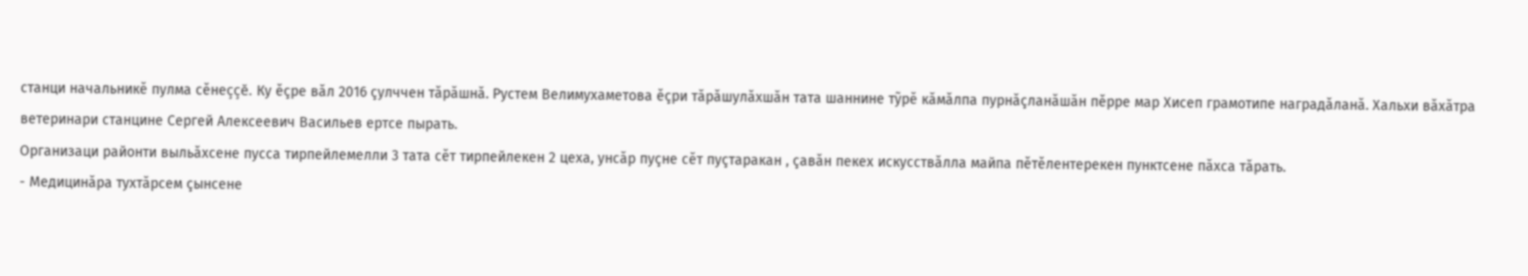станци начальникĕ пулма сĕнеççĕ. Ку ĕçре вăл 2016 çулччен тăрăшнă. Рустем Велимухаметова ĕçри тăрăшулăхшăн тата шаннине тỹрĕ кăмăлпа пурнăçланăшăн пĕрре мар Хисеп грамотипе наградăланă. Хальхи вăхăтра ветеринари станцине Сергей Алексеевич Васильев ертсе пырать.
Организаци районти выльăхсене пусса тирпейлемелли 3 тата сĕт тирпейлекен 2 цеха, унсăр пуçне сĕт пуçтаракан , çавăн пекех искусствăлла майпа пĕтĕлентерекен пунктсене пăхса тăрать.
- Медицинăра тухтăрсем çынсене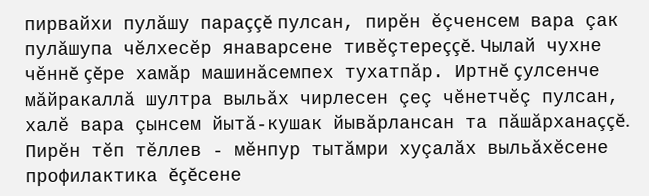пирвайхи пулăшу параççĕ пулсан, пирĕн ĕçченсем вара çак пулăшупа чĕлхесĕр янаварсене тивĕçтереççĕ. Чылай чухне чĕннĕ çĕре хамăр машинăсемпех тухатпăр. Иртнĕ çулсенче мăйракаллă шултра выльăх чирлесен çеç чĕнетчĕç пулсан, халĕ вара çынсем йытă-кушак йывăрлансан та пăшăрханаççĕ. Пирĕн тĕп тĕллев - мĕнпур тытăмри хуçалăх выльăхĕсене профилактика ĕçĕсене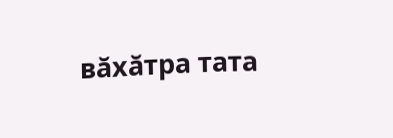вăхăтра тата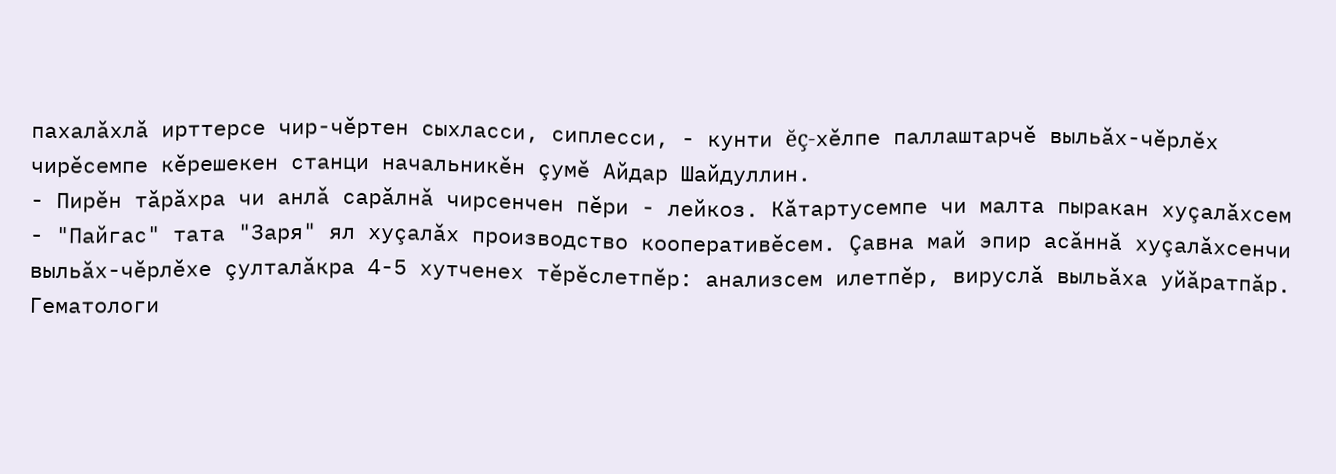пахалăхлă ирттерсе чир-чĕртен сыхласси, сиплесси, - кунти ĕç-хĕлпе паллаштарчĕ выльăх-чĕрлĕх чирĕсемпе кĕрешекен станци начальникĕн çумĕ Айдар Шайдуллин.
- Пирĕн тăрăхра чи анлă сарăлнă чирсенчен пĕри - лейкоз. Кăтартусемпе чи малта пыракан хуçалăхсем - "Пайгас" тата "Заря" ял хуçалăх производство кооперативĕсем. Çавна май эпир асăннă хуçалăхсенчи выльăх-чĕрлĕхе çулталăкра 4-5 хутченех тĕрĕслетпĕр: анализсем илетпĕр, вируслă выльăха уйăратпăр. Гематологи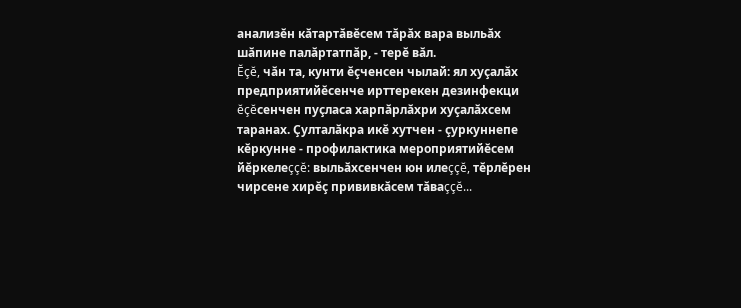анализĕн кăтартăвĕсем тăрăх вара выльăх шăпине палăртатпăр, - терĕ вăл.
Ĕçĕ, чăн та, кунти ĕçченсен чылай: ял хуçалăх предприятийĕсенче ирттерекен дезинфекци ĕçĕсенчен пуçласа харпăрлăхри хуçалăхсем таранах. Çулталăкра икĕ хутчен - çуркуннепе кĕркунне - профилактика мероприятийĕсем йĕркелеççĕ: выльăхсенчен юн илеççĕ, тĕрлĕрен чирсене хирĕç прививкăсем тăваççĕ...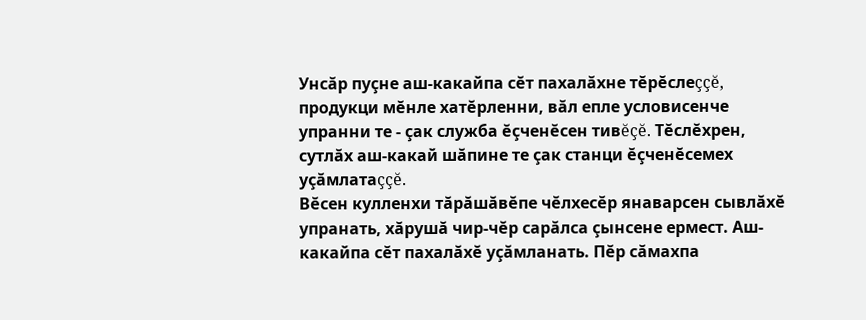Унсăр пуçне аш-какайпа сĕт пахалăхне тĕрĕслеççĕ, продукци мĕнле хатĕрленни, вăл епле условисенче упранни те - çак служба ĕçченĕсен тивĕçĕ. Тĕслĕхрен, сутлăх аш-какай шăпине те çак станци ĕçченĕсемех уçăмлатаççĕ.
Вĕсен кулленхи тăрăшăвĕпе чĕлхесĕр янаварсен сывлăхĕ упранать, хăрушă чир-чĕр сарăлса çынсене ермест. Аш-какайпа сĕт пахалăхĕ уçăмланать. Пĕр сăмахпа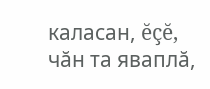каласан, ĕçĕ, чăн та яваплă,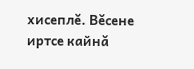хисеплĕ. Вĕсене иртсе кайнă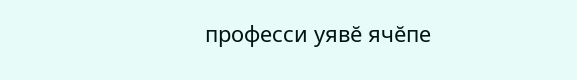професси уявĕ ячĕпе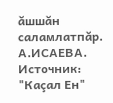ăшшăн саламлатпăр.
А.ИСАЕВА.
Источник: "Каçал Ен"